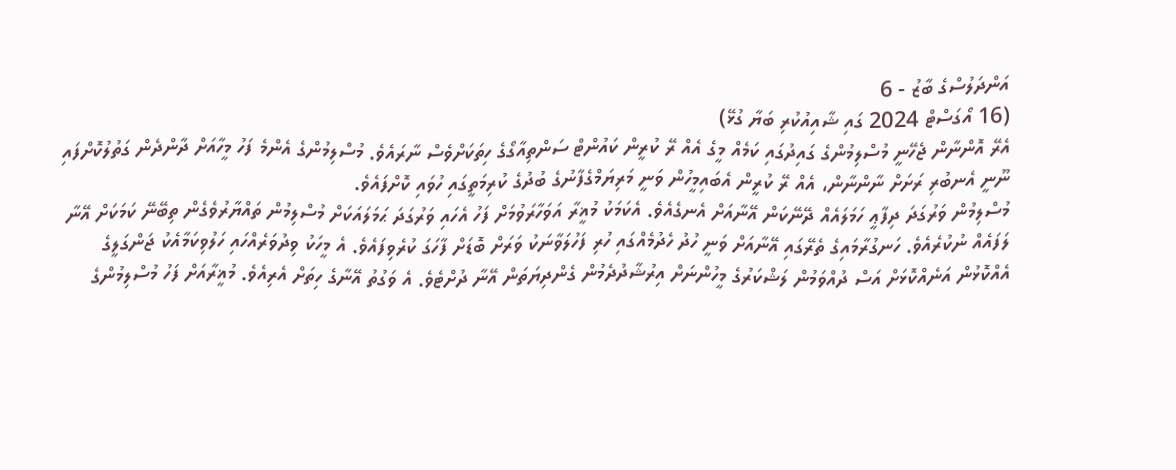އަންދަލުސްގެ ބާޒު - 6
(16 އޯގަސްޓް 2024 ގައި ޝާއިއުކުރި ބަޔާ ގުޅޭ)
އެރޭ އޮންނާން ޖެހޭނީ މުސްލިމުންގެ ގައިދުގައި ކަމެއް މީގެ އެއް ރޭ ކުރީން ކައުންޓް ސަންތިއާގޯގެ ހިތަކަށްވެސް ނާރައެވެ. މުސްލިމުންގެ އެންމެ ފަހު މީހާއަށް ދާންދެން ގަތުލުކޮށްފައި ނޫނީ އެނބުރި ރަށަށް ނާންނާން، އެއް ރޭ ކުރީން އެބައިމީހުން ވަނީ މަރިޔަމްގެފާނުގެ ބުދުގެ ކުރިމަތީގައި ހުވައި ކޮށްފައެވެ.
މުސްލިމުން ވަރުގަދަ ދިފާޢީ ހަމަލައެއް ދޭނޭކަން އޭނާއަށް އެނގެއެވެ. އެކަމަކު މުޣީރާ އަވަހާރަވުމަށް ފަހު އެހައި ވަރުގަދަ ޙަމަލައަކަށް މުސްލިމުން ތައްޔާރުވެގެން ތިބޭނޭ ކަމަކަށް އޭނާ ލަފައެއް ނުކުރެއެވެ. ހަނގުރާމައިގެ ތެރޭގައި އޭނާއަށް ވަނީ ހުދު ހެދުމެއްގައި ހުރި ފަހުލަވާނަކު ވަރަށް ބޮޑަށް ފާހަގަ ކުރެވިފައެވެ. އެ މީހަކު ވިދުވަރެއްހައި ހަލުވިކަމާއެކު ޖަންގަލީގެ އެއްކޮޅުން އަނެއްކޮޅަށް އަސް ދުއްވަމުން ލަޝްކަރުގެ މީހުންނަށް އިރުޝާދުދެމުން ގެންދިޔަތަން އޭނާ ދުށްޓެވެ. އެ ވަގުތު އޭނާގެ ހިތަށް އެރިއެވެ. މުޣީރާއަށް ފަހު މުސްލިމުންގެ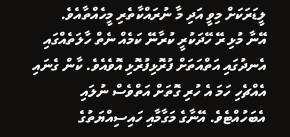ލީޑަރަކަށް މިވީ އަދި މާ ނުރައްކާތެރި މީހެއްތާއެވެ.
އޭނާ މުޅި ރޭ ހޭދަކުރީ ކުރާނޭ ކަމެއް ނެތް ހާލަތެއްގައި އެނދުގައި އަތްއަތަށް ފުރޮޅިފުރޮޅި އޮވެއެވެ. ކާން ގެނައި އެއްޗެހި ހަމަ އެ ހުރި ގޮތަށް އަތްވެސް ނުލައި އެބަހުއްޓެވެ. އޭނާގެ މަގާމާއި ހައިސިއްޔަތުގެ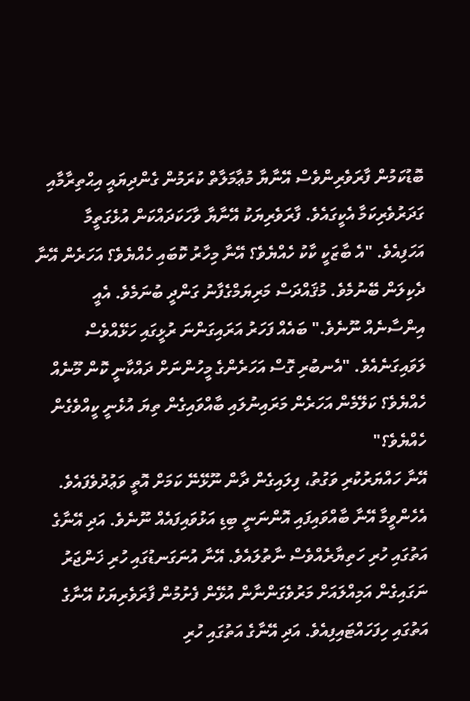ބޮޑުކަމުން ފާރަވެރިންވެސް އޭނާޔާ މުޢާމަލާތް ކުރަމުން ގެންދިޔައީ އިޙްތިރާމާއި ގަދަރުވެރިކަމާ އެކީގައެވެ. ފާރަވެރިޔަކު އޭނާޔާ ވާހަކަދައްކަން އުޅެގަތީމާ އަހަފިއެވެ. "އެ ބާޒަކީ ކާކު ހެއްޔެވެ؟ އޭނާ މިހާރު ކޮބައި ހެއްޔެވެ؟ އަހަރެން އޭނާ ދެކިލަން ބޭނުމެވެ. މުޤައްދަސް މަރިޔަމްގެފާނު ގަންދީ ބުނަމެވެ. އެއީ އިންސާނެއް ނޫނެވެ." ބައެއް ފަހަރު އަރައިގަންނަ ރުޅީގައި ހަޅޭއްވެސް ލަވައިގަނެއެވެ. "އެނބުރި ގޮސް އަހަރެންގެ މީހުންނަށް ދައްކާނީ ކޮން މޫނެއް ހެއްޔެވެ؟ ކަލޭމެން އަހަރެން މަރައިނުލައި ބާއްވައިގެން ތިޔަ އުޅެނީ ކީއްވެގެން ހެއްޔެވެ؟"
އޭނާ ހައްޔަރުކުރި ވަގުތު، ފިލައިގެން ދާން ނޫޅޭނޭ ކަމަށް އޮތީ ވަޢުދުވެފައެވެ. އެހެންވީމާ އޭނާ ބާއްވައިފައި އޮންނަނީ ބިޑި އަޅުވައިފައެއް ނޫނެވެ. އަދި އޭނާގެ އަތުގައި ހުރި ހަތިޔާރެއްވެސް ނާތުލައެވެ. އޭނާ އުނަގަނޑުގައި ހުރި ޚަންޖަރު ނަގައިގެން އަމިއްލައަށް މަރުވެގަންނާން އުޅޭން ފެށުމުން ފާރަވެރިޔަކު އޭނާގެ އަތުގައި ހިފަހައްޓައިފިއެވެ. އަދި އޭނާގެ އަތުގައި ހުރި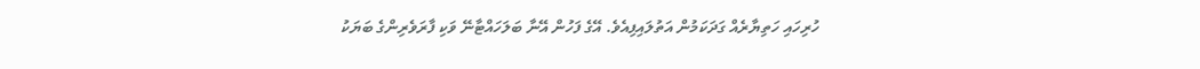ހުރިހައި ހަތިޔާރެއް ގަދަކަމުން އަތުލައިފިއެވެ. އޭގެ ފަހުން އޭނާ ބަލަހައްޓާނޭ ވަކި ފާރަވެރިންގެ ބަޔަކު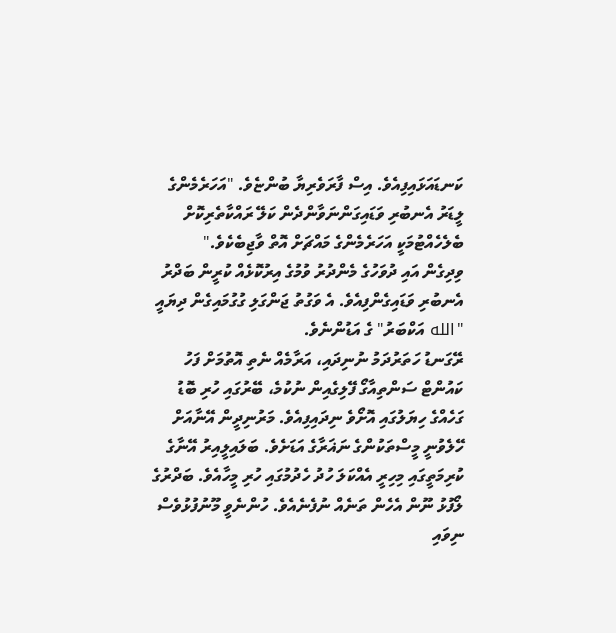ކަނޑައަޅައިފިއެވެ. އިސް ފާރަވެރިޔާ ބުންޏެވެ. "އަހަރެމެންގެ ލީޑަރު އެނބުރި ވަޑައިގަންނަވާންދެން ކަލޭ ރައްކާތެރިކޮށް ބެލެހެއްޓުމަކީ އަހަރެމެންގެ މައްޗަށް އޮތް ވާޖިބެކެވެ."
ވިދިގެން އައި ދުވަހުގެ މެންދުރު ވުމުގެ އިރުކޮޅެއް ކުރީން ބަދްރު އެނބުރި ވަޑައިގެންފިއެވެ. އެ ވަގުތު ޖަންގަލި ގުގުމައިގެން ދިޔައީ "الله އަކްބަރު" ގެ އަޑުންނެވެ.
ރޭގަނޑު ހަތަރުދަމު ނުނިދައި، އަރާމެއް ނެތި އޮތުމަށް ފަހު ކައުންޓް ސަންތިއާގޯ ފޭލިގެއިން ނުކުމެ، ބޭރުގައި ހުރި ބޮޑު ގަހެއްގެ ހިޔަލުގައި އޮށޯވެ ނިދައިފިއެވެ. މަރުނިދީން އޭނާއަށް ހޭލެވުނީ މީސްތަކުންގެ ނަޣަރާގެ އަޑަށެވެ. ބަލައިލީއިރު އޭނާގެ ކުރިމަތީގައި މިހިރީ އެއްކަލަ ހުދު ހެދުމުގައި ހުރި މީހާއެވެ. ބަދްރުގެ ލޯފުޅު ނޫން އެހެން ތަނެއް ނުފެނެއެވެ. ހުންނެވީ މޫނުފުޅުވެސް ނިވައި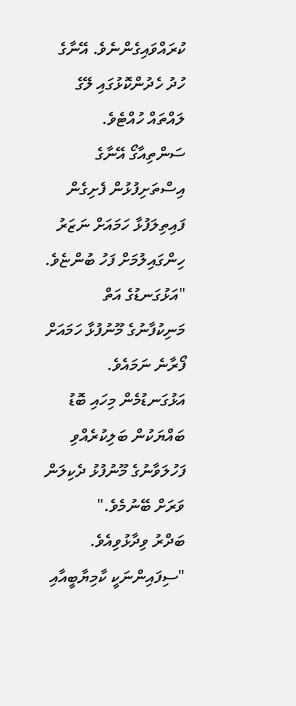ކުރައްވައިގެންނެވެ. އޭނާގެ ހުދު ހެދުންކޮޅުގައި ލޭގެ ލައްތައް ހުއްޓެވެ. ސަންތިއާގޯ އޭނާގެ އިސްތަށިފުޅުން ފެށިގެން ފައިތިލަފުޅާ ހަމައަށް ނަޒަރު ހިންގައިލުމަށް ފަހު ބުންޏެވެ. "އަޅުގަނޑުގެ އަތް މަނިކުފާނުގެ މޫނުފުޅާ ހަމައަށް ފޯރާނެ ނަމައެވެ. އަޅުގަނޑުމެން މިހައި ބޮޑު ބައްޔަކުން ބަލިކުރެއްވި ފަހުލަވާނުގެ މޫނުފުޅު ދެކިލަން ވަރަށް ބޭނުމެވެ."
ބަދްރު ވިދާޅުވިއެވެ. "ސިފައިންނަކީ ކާމިޔާބީއާއި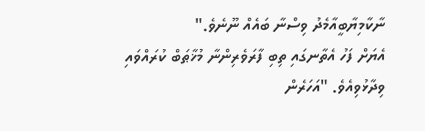ނާކާމިޔާބީއާމެދު ވިސްނާ ބައެއް ނޫނެވެ."
އެޔަށް ފަހު އެތާނގައި ތިބި ފާރަވެރިންނާ މުޚާޠަބް ކުރައްވައި ވިދާޅުވިއެވެ. "އަހަރެން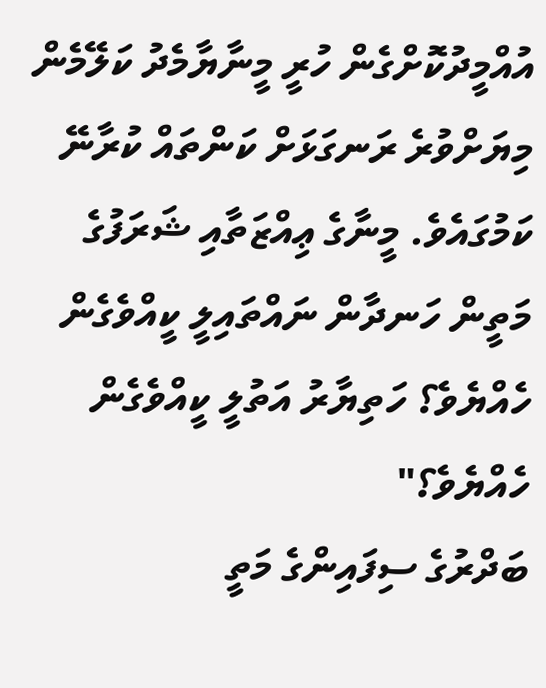އުއްމީދުކޮށްގެން ހުރީ މީނާޔާމެދު ކަލޭމެން މިޔަށްވުރެ ރަނގަޅަށް ކަންތައް ކުރާނޭ ކަމުގައެވެ. މީނާގެ ޢިއްޒަތާއި ޝަރަފުގެ މަތީން ހަނދާން ނައްތައިލީ ކީއްވެގެން ހެއްޔެވެ؟ ހަތިޔާރު އަތުލީ ކީއްވެގެން ހެއްޔެވެ؟"
ބަދްރުގެ ސިފައިންގެ މަތީ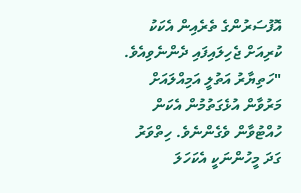އޮފުސަރުންގެ ތެރެއިން އެކަކު ކުރިއަށް ޖެހިލައިފައި ދެންނެވިއެވެ. "ހަތިޔާރު އަތުލީ އަމިއްލައަށް މަރުވާން އުޅެގަތުމުން އެކަން ހުއްޓުވާން ވެގެންނެވެ. ހިތްވަރު ގަދަ މީހުންނަކީ އެކަހަލަ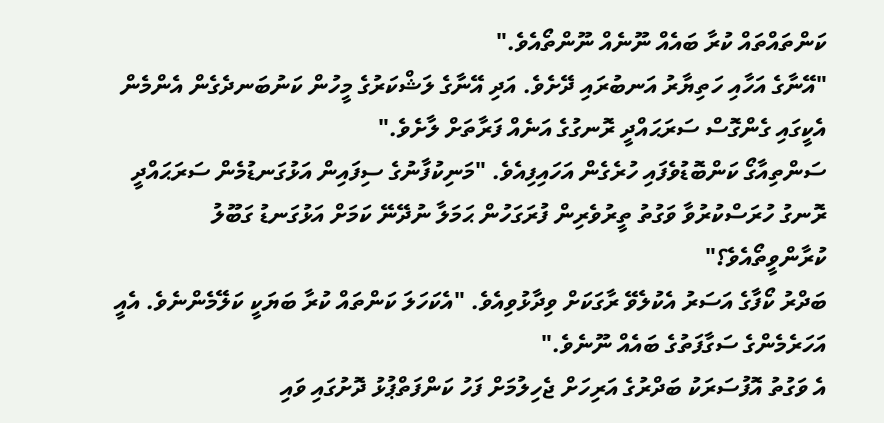ކަންތައްތައް ކުރާ ބައެއް ނޫނެއް ނޫންތޯއެވެ."
"އޭނާގެ އަހާއި ހަތިޔާރު އަނބުރައި ދޭށެވެ. އަދި އޭނާގެ ލަޝްކަރުގެ މީހުން ކަނުބަނދެގެން އެންމެން އެކީގައި ގެންގޮސް ސަރަޙައްދީ ރޮނގުގެ އަނެއް ފަރާތަށް ލާށެވެ."
ސަންތިއާގޯ ކަންބޮޑުވެފައި ހުރެގެން އަހައިފިއެވެ. "މަނިކުފާނުގެ ސިފައިން އަޅުގަނޑުމެން ސަރަޙައްދީ ރޮނގު ހުރަސްކުރުވާ ވަގުތު ތީރުވެރިން ފުރަގަހުން ޙަމަލާ ނުދޭނޭ ކަމަށް އަޅުގަނޑު ގަބޫލު ކުރާންވީތޯއެވެ؟"
ބަދްރު ކޯފާގެ އަސަރު އެކުލެވޭ ރާގަކަށް ވިދާޅުވިއެވެ. "އެކަހަލަ ކަންތައް ކުރާ ބަޔަކީ ކަލޭމެންނެވެ. އެއީ އަހަރެމެންގެ ސަގާފަތުގެ ބައެއް ނޫނެވެ."
އެ ވަގުތު އޮފުސަރަކު ބަދްރުގެ އަރިހަށް ޖެހިލުމަށް ފަހު ކަންފަތްޕުޅު ދޮށުގައި ވައި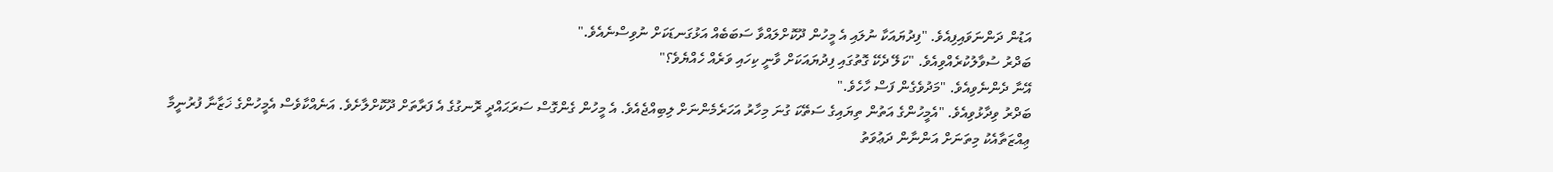އަޑުން ދަންނަވައިފިއެވެ. "ފިދުޔައަކާ ނުލައި އެ މީހުން ދޫކޮށްލައްވާ ސަބަބެއް އަޅުގަނޑަކަށް ނުވިސްނެއެވެ."
ބަދްރު ސުވާލުކުރެއްވިއެވެ. "ކަލޭ ދެކޭ ގޮތުގައި ފިދުޔައަކަށް ވާނީ ކިހައި ވަރެއް ހެއްޔެވެ؟"
އޭނާ ދެންނެވިއެވެ. "މަދުވެގެން ފަސް ހާހެވެ."
ބަދްރު ވިދާޅުވިއެވެ. "އެމީހުންގެ އަތުން ތިޔައިގެ ސަތޭކަ ގުނަ މިހާރު އަހަރެމެންނަށް ލިބިއްޖެއެވެ. އެ މީހުން ގެންގޮސް ސަރަޙައްދީ ރޮނގުގެ އެ ފަރާތަށް ދޫކޮށްލާށެވެ. އަނެއްކާވެސް އެމީހުންގެ ޚަޒާނާ ފުރުނީމާ ޢިއްޒަތާއެކު މިތަނަށް އަންނާން ދަޢުވަތު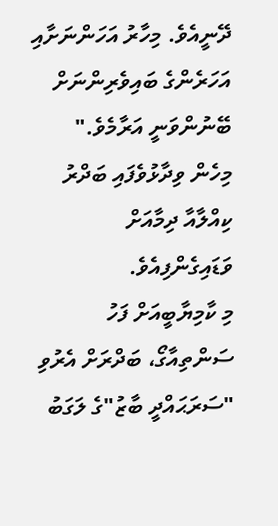ދޭނީއެވެ. މިހާރު އަހަންނަށާއި އަހަރެންގެ ބައިވެރިންނަށް ބޭނުންވަނީ އަރާމެވެ."
މިހެން ވިދާޅުވެފައި ބަދްރު ކިއްލާއާ ދިމާއަށް ވަޑައިގެންފިއެވެ.
މި ކާމިޔާބީއަށް ފަހު ސަންތިއާގޯ، ބަދްރަށް އެރުވި "ސަރަޙައްދީ ބާޒު"ގެ ލަގަބު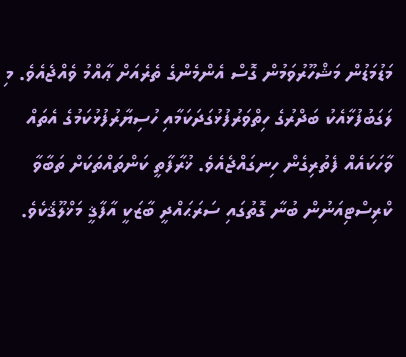މަޑުމަޑުން މަޝްހޫރުވަމުން ގޮސް އެންމެންގެ ތެރެއަށް ޢާއްމު ވެއްޖެއެވެ. މި ލަގަބުފުޅާއެކު ބަދްރުގެ ހިތްވަރުފުޅުގަދަކަމާއި ހުސިޔާރުފުޅުކަމުގެ އެތައް ވާހަކައެއް ފެތުރިގެން ހިނގައްޖެއެވެ. ޚުރާފާތީ ކަންތައްތަކަށް ތަބާވާ ކްރިސްޓިއަނުން ބުނާ ގޮތުގައި ސަރަޙައްދީ ބާޒަކީ އާފާޤީ މަޚްލޫޤެކެވެ.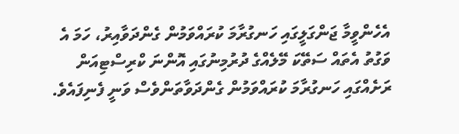އެހެންވީމާ ޖަންގަލީގައި ހަނގުރާމަ ކުރައްވަމުން ގެންދަވާއިރު، ހަމަ އެ ވަގުތު އެތައް ސަތޭކަ މޭލެއްގެ ދުރުމިނުގައި އޮންނަ ކްރިސްޓިއަން ރަށެއްގައި ހަނގުރާމަ ކުރައްވަމުން ގެންދަވާތަންވެސް ވަނީ ފެނިފައެވެ.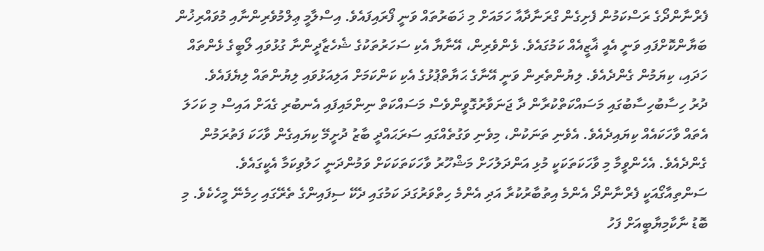ފެރްނާންދޯގެ ރަސްކަމުން ފެށިގެން ގްރަނާދާއާ ހަމައަށް މި ޚަބަރުތައް ވަނީ ފޯރައިފައެވެ. އިސްލާމީ ޢިލްމުވެރިންނާއި މުވައްރިޚުން ބަޔާންކޮށްފައި ވަނީ އެއީ ޣާޒީއެއް ކަމުގައެވެ. ޅެންވެރިން، އޭނާޔާ އެކި ސަހަރުތަކުގެ ޝެހެޒާދީންނާ ގުޅުވައި ލޯބީގެ ޅެންތައް ހަދައި، ކިޔަމުން ގެންދެއެވެ. ލިޔުންތެރިން ވަނީ އޭނާގެ ޙަޔާތްޕުޅުގެ އެކި ކަންކަމަށް އަލިއަޅުވައި ލިޔުންތައް ލިޔެފައެވެ.
ދުރު ހިސާބުހިސާބުގައި މަސައްކަތްކުރާން ދާ ޖަނަވާރުގޮވީންވެސް މަސައްކަތް ނިންމައިފައި އެނބުރި ގެއަށް އައިސް މި ކަހަލަ އެތައް ވާހަކައެއް ކިޔައިދެއެވެ. އެވެނި ތަނަކުން، މިވެނި ވަގުތެއްގައި ސަރަޙައްދީ ބާޒު ދުށީމޭ ކިޔައިގެން ވާހަކަ ފަތުރަމުން ގެންދެއެވެ. އެހެންވީމާ މި ވާހަކަތަކަކީ މުޅި އަންދަލުހަށް މަޝްހޫރު ވާހަކަތަކަކަށް ވަމުންދަނީ ހަލުވިކަމާ އެކީގައެވެ.
ސަންތިއާގޯއަކީ ފެރްނާންދޯ އެންމެ އިތުބާރުކުރާ އަދި އެންމެ ހިތްވަރުގަދަ ކަމުގައި ދެކޭ ސިފައިންގެ ތެރޭގައި ހިމެނޭ މީހެކެވެ. މި ބޮޑު ނާކާމިޔާބީއަށް ފަހު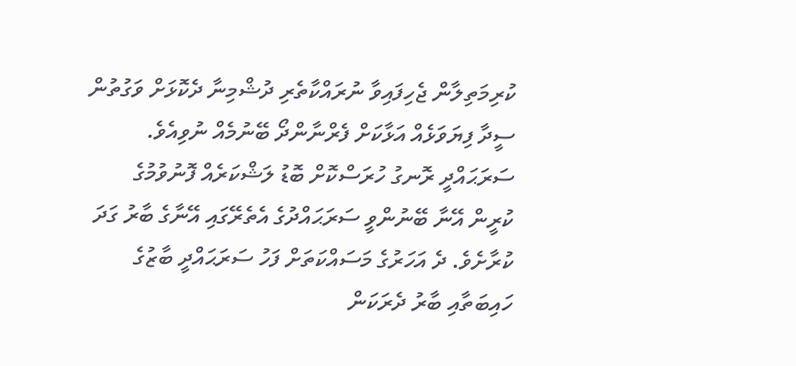ކުރިމަތިލާން ޖެހިފައިވާ ނުރައްކާތެރި ދުޝްމިނާ ދެކޮޅަށް ވަގުތުން ސީދާ ފިޔަވަޅެއް އަޅާކަށް ފެރްނާންދޯ ބޭނުމެއް ނުވިއެވެ. ސަރަޙައްދީ ރޮނގު ހުރަސްކޮށް ބޮޑު ލަޝްކަރެއް ފޮނުވުމުގެ ކުރީން އޭނާ ބޭނުންވީ ސަރަޙައްދުގެ އެތެރޭގައި އޭނާގެ ބާރު ގަދަ ކުރާށެވެ. ދެ އަހަރުގެ މަސައްކަތަށް ފަހު ސަރަޙައްދީ ބާޒުގެ ހައިބަތާއި ބާރު ދެރަކަން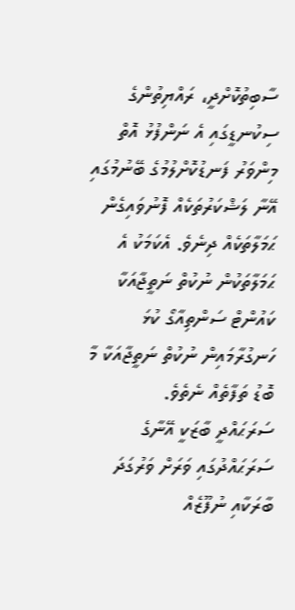ސާބިތުކޮށްދީ، ރައްޔިތުންގެ ސިކުނޑީގައި އެ ނަންފުޅު އޮތް މިންވަރު ފަނޑުކޮށްލުމުގެ ބޭނުމުގައި އޭނާ ލަޝްކަރުތަކެއް ފޮނުވައިގެން ޙަމަލާތަކެއް ދިނެވެ. އެކަމަކު އެ ޙަމަލާތަކުން ނުކުތް ނަތީޖާއަކާ ކައުންޓް ސަންތިއާގޯ ކުޅަ ހަނގުރާމައިން ނުކުތް ނަތީޖާއަކާ މާ ބޮޑު ތަފާތެއް ނެތެވެ.
ސަރަޙައްދީ ބާޒަކީ އޭނާގެ ސަރަޙައްދުގައި ވަރަށް ވަރުގަދަ ބާރަކާއި ނުފޫޒެއް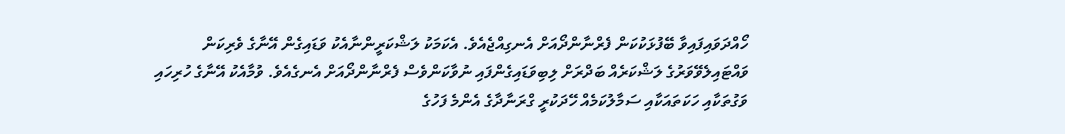ހޯއްދަވައިފައިވާ ބޭފުޅަކުކަން ފެރްނާންދޯއަށް އެނގިއްޖެއެވެ. އެކަމަކު ލަޝްކަރީންނާއެކު ވަޑައިގެން އޭނާގެ ވެރިކަން ވައްޓައިލެވޭވަރުގެ ލަޝްކަރެއް ބަދްރަށް ލިބިވަޑައިގެންފައި ނުވާކަންވެސް ފެރްނާންދޯއަށް އެނގެއެވެ. ވުމާއެކު އޭނާގެ ހުރިހައި ވަގުތަކާއި ހަކަތައަކާއި ސަމާލުކަމެއް ހޭދަކުރީ ގްރަނާދާގެ އެންމެ ފަހުގެ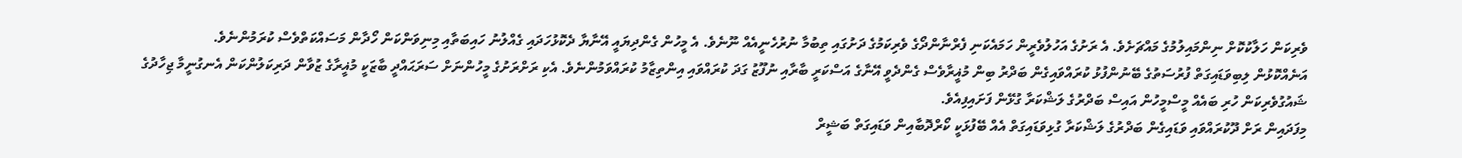ވެރިކަން ހަލާކުކޮށް ނިންމައިލުމުގެ މައްޗަށެވެ. އެ ރަށުގެ އަހުލުވެރީން ހަމައެކަނި ފެރްނާންދޯގެ ވެރިކަމުގެ ދަށުގައި ތިބުމާ ނުރުހެނީއެއް ނޫނެވެ. އެ މީހުން ގެންދިޔައީ އޭނާޔާ ދެކޮޅުހަދައި ގެއްލުނު ހައިބަތާއި މިނިވަންކަން ހޯދާން މަސައްކަތްވެސް ކުރަމުންނެވެ.
އަނެއްކޮޅުން ލިބިވަޑައިގަތް ފުރުސަތުގެ ބޭނުންފުޅު ކުރައްވައިގެން ބަދްރު ބިން މުޣީރާވެސް ގެންދެވީ އޭނާގެ އަސްކަރީ ބާރާއި ނުފޫޒު ގަދަ ކުރައްވައި އިންތިޒާމު ކުރައްވަމުންނެވެ. އެކި ރަށްރަށުގެ މީހުންނަށް ސަރަޙައްދީ ބާޒަކީ މުޣީރާގެ ޒުވާން ދަރިކަލުންކަން އެނގުނީމާ ޖިހާދުގެ ޝައުގުވެރިކަން ހުރި ބައެއް މީސްމީހުން އައިސް ބަދްރުގެ ލަޝްކަރާ ގުޅޭން ފަށައިފިއެވެ.
މިފަދައިން ރަށް ދޫކުރައްވައި ވަޑައިގެން ބަދްރުގެ ލަޝްކަރާ ގުޅިވަޑައިގަތް އެއް ބޭފުޅަކީ ކޯރްދޮބާއިން ވަޑައިގަތް ބަޝީރް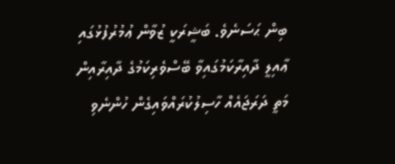ބިން ޙަސަނެވެ. ބަޝީރަކީ ޒުވާން ޢުމުރުފުޅުގައި ޢާއިލީ ދާއިރާކަމުގައިވާ ބޭސްވެރިކަމުގެ ދާއިރާއިން މަތީ ދަރަޖައެއް ހާސިލުކުރައްވައިގެން ހުންނެވި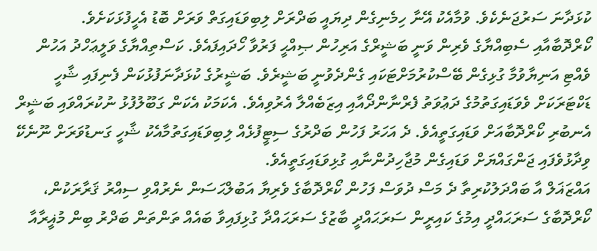ކުޅަދާނަ ސަރުޖަނެކެވެ. ވުމާއެކު އޭނާ ހިމެނިގެން ދިޔައީ ބަދްރަށް ލިބިވަޑައިގަތް ވަރަށް ބޮޑު އެހީފުޅަކަށެވެ.
ކޯރްދޮބާއާއި ސެބިއްޔާގެ ވެރިން ވަނީ ބަޝީރްގެ އަރިހުން ޞިއްޙީ ފަރުވާ ހޯދައިފައެވެ. ކަސްތިއްޔާގެ ވަލީޢަހްދު އަހުން ވެއްޓި އަނިޔާވުމާ ގުޅިގެން ބޭސްކުރުމަށްޓަކައި ގެންދެވުނީ ބަޝީރެވެ. ބަޝީރުގެ ކުޅަދާނަފުޅުކަން ފެނިފައި ޝާހީ ޑަކްޓަރަކަށް ވެވަޑައިގަތުމުގެ ދަޢުވަތު ފެރްނާންދޯއާއި އިޒަބެއްލާ އެރުވިއެވެ. އެކަމަކު އެކަން ގަބޫލުފުޅު ނުކުރައްވައި ބަޝީރް އެނބުރި ކޯރްދޮބާއަށް ވަޑައިގަތީއެވެ. ދެ އަހަރު ފަހުން ބަދްރުގެ ސިޓީފުޅެއް ލިބިވަޑައިގަތުމާއެކު ޝާހީ ގަނޑުވަރަށް ނޫނެކޭ ވިދާޅުވެފައި ޖަންގައްޔަށް ވަޑައިގެން މުޖާހިދުންނާއި ގުޅިވަޑައިގަތީއެވެ.
އައްޒަޣަލް އާ ބައްދަލުކުރިތާ ދެ މަސް ދުވަސް ފަހުން ކޯރްދޮބާގެ ވެރިޔާ އަބުލްޙަސަން ނެރުއްވި ސިއްރު ޤަރާރަކުން، ކޯރްދޮބާގެ ސަރަޙައްދީ އިމުގެ ކައިރީން ސަރަޙައްދީ ބާޒުގެ ސަރަޙައްދާ ގުޅިފައިވާ ބައެއް ތަންތަން ބަދްރު ބިން މުޣީރާއާ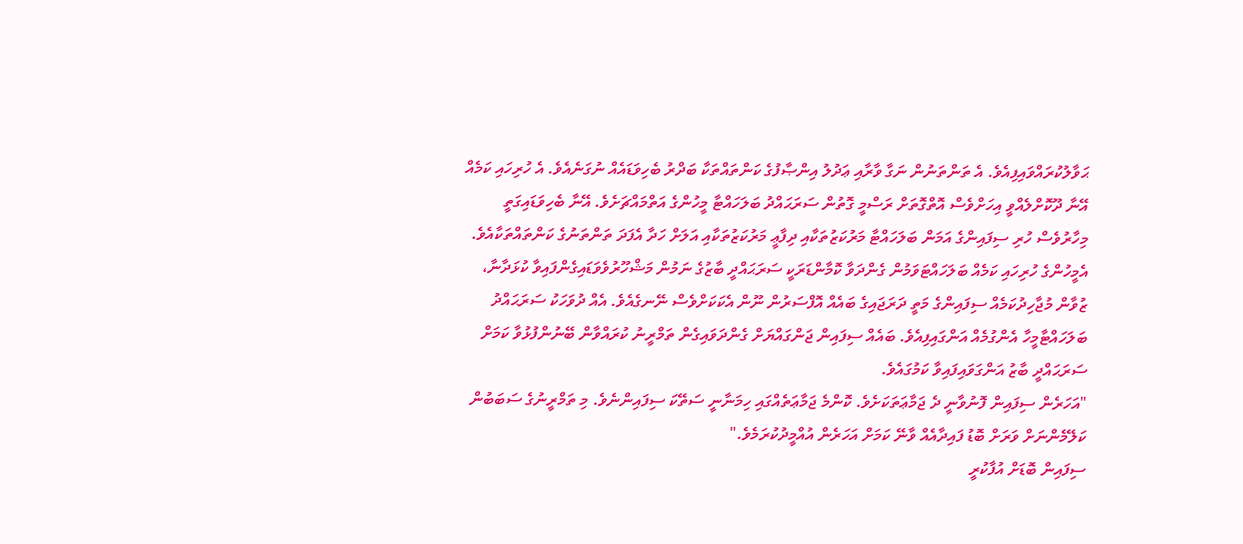ޙަވާލުކުރައްވައިފިއެވެ. އެ ތަންތަނުން ނަގާ ވާރާއި ޢަދުލު އިންޞާފުގެ ކަންތައްތަކާ ބަދްރު ބެހިވަޑައެއް ނުގަނެއެވެ. އެ ހުރިހައި ކަމެއް އޭނާ ދޫކޮށްލެއްވީ އިހަށްވެސް އޮތްގޮތަށް ރަސްމީ ގޮތުން ސަރަޙައްދު ބަލަހައްޓާ މީހުންގެ އަތްމައްޗަށެވެ. އޭނާ ބެހިވަޑައިގަތީ މިހާރުވެސް ހުރި ސިފައިންގެ އަމަން ބަލަހައްޓާ މަރުކަޒުތަކާއި ދިފާޢީ މަރުކަޒުތަކާއި އަލަށް ހަދާ އެފަދަ ތަންތަނުގެ ކަންތައްތަކާއެވެ.
އެމީހުންގެ ހުރިހައި ކަމެއް ބަލަހައްޓަވަމުން ގެންދަވާ ކޮމާންޑަރަކީ ސަރަޙައްދީ ބާޒުގެ ނަމުން މަޝްހޫރުވެވަޑައިގެންފައިވާ ކުޅަދާނާ، ޒުވާން މުޖާހިދުކަމެއް ސިފައިންގެ މަތީ ދަރަޖައިގެ ބައެއް އޮފްސަރުން ނޫން އެކަކަށްވެސް ނޭނގެއެވެ. އެއް ދުވަހަކު ސަރަޙައްދު ބަލަހައްޓާމީހާ އެންގުމެއް އަންގައިފިއެވެ. ބައެއް ސިފައިން ޖަންގައްޔަށް ގެންދަވައިގެން ތަމްރީނު ކުރައްވާން ބޭނުންފުޅުވާ ކަމަށް ސަރަޙައްދީ ބާޒު އަންގަވައިފައިވާ ކަމުގައެވެ.
"އަހަރެން ސިފައިން ފޮނުވާނީ ދެ ޖަމާޢަތަކަށެވެ. ކޮންމެ ޖަމާޢަތެއްގައި ހިމަނާނީ ސަތޭކަ ސިފައިންނެވެ. މި ތަމްރީނުގެ ސަބަބުން ކަލޭމެންނަށް ވަރަށް ބޮޑު ފައިދާއެއް ވާނޭ ކަމަށް އަހަރެން އުއްމީދުކުރަމެވެ."
ސިފައިން ބޮޑަށް އުފާކުރީ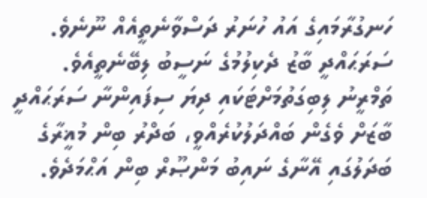ހަނގުރާމައިގެ އައު ހުނަރު ދަސްވާނެތީއެއް ނޫނެވެ. ސަރަޙައްދީ ބާޒު ދެކިލުމުގެ ނަސީބު ލިބޭނެތީއެވެ. ތަމްރީނު ލިބިގަތުމަށްޓަކައި ދިޔަ ސިފައިންނާ ސަރަޙައްދީ ބާޒަށް ވެގެން ބައްދަލުކުރެއްވީ، ބަދްރު ބިން މުޣީރާގެ ބަދަލުގައި އޭނާގެ ނައިބު މަންޞޫރް ބިން އަޙްމަދެވެ.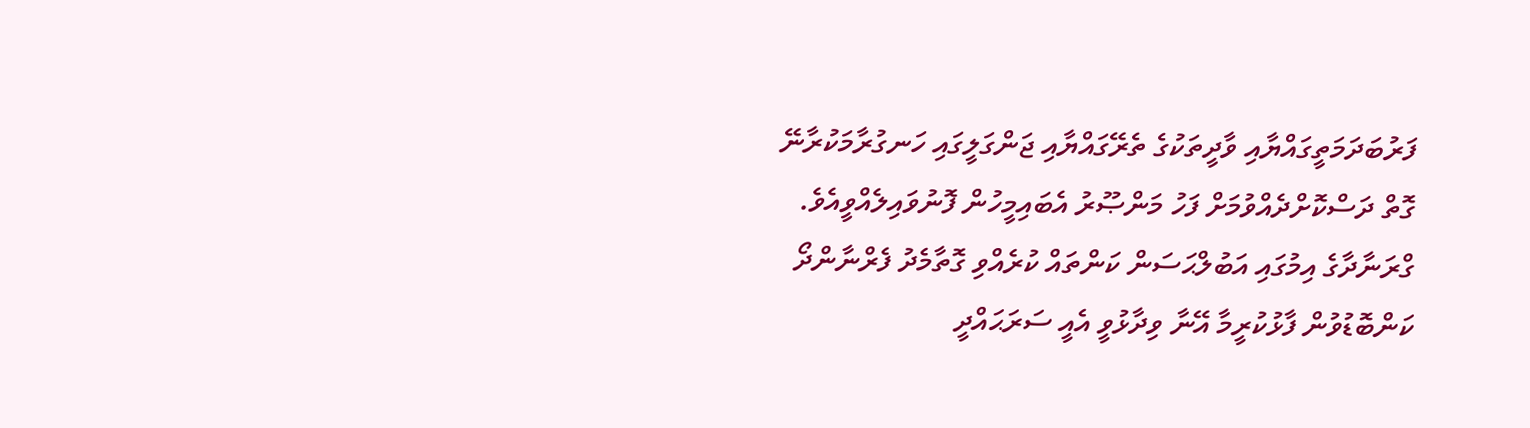ފަރުބަދަމަތީގައްޔާއި ވާދީތަކުގެ ތެރޭގައްޔާއި ޖަންގަލީގައި ހަނގުރާމަކުރާނޭ ގޮތް ދަސްކޮށްދެއްވުމަށް ފަހު މަންޞޫރު އެބައިމީހުން ފޮނުވައިލެއްވީއެވެ.
ގްރަނާދާގެ އިމުގައި އަބުލްޙަސަން ކަންތައް ކުރެއްވި ގޮތާމެދު ފެރްނާންދޯ ކަންބޮޑުވުން ފާޅުކުރީމާ އޭނާ ވިދާޅުވީ އެއީ ސަރަޙައްދީ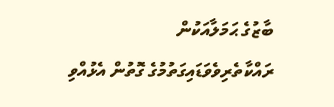ބާޒުގެ ޙަމަލާއަކުން ރައްކާތެރިވެވަޑައިގަތުމުގެ ގޮތުން އެޅުއްވި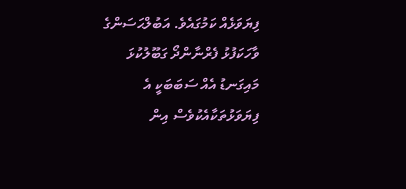ފިޔަވަޅެއް ކަމުގައެވެ. އަބުލްޙަސަންގެ ވާހަކަފުޅު ފެރްނާންދޯ ގަބޫލުކުޅަ މައިގަނޑު އެއް ސަބަބަކީ އެ ފިޔަވަޅުތަކާއެކުވެސް އިން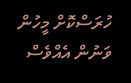ހުރަސްކޮށް މީހުން ވަނުން އެއްވެސް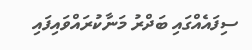ސިފައެއްގައި ބަދްރު މަނާކުރައްވައިފައި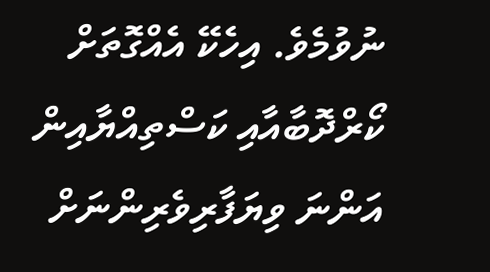ނުވުމެވެ. އިހެކޭ އެއްގޮތަށް ކޯރްދޮބާއާއި ކަސްތިއްޔާއިން އަންނަ ވިޔަފާރިވެރިންނަށް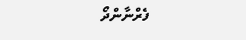ފެރްނާންދޯ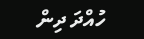ހުއްދަ ދިން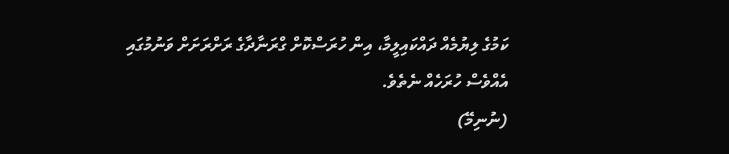ކަމުގެ ލިޔުމެއް ދައްކައިލީމާ، އިން ހުރަސްކޮށް ގްރަނާދާގެ ރަށްރަށަށް ވަނުމުގައި އެއްވެސް ހުރަހެއް ނެތެވެ.
(ނުނިމޭ)